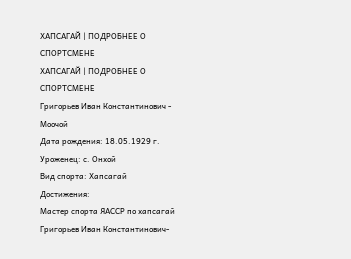ХАПСАГАЙ | ПОДРОБНЕЕ О СПОРТСМЕНЕ
ХАПСАГАЙ | ПОДРОБНЕЕ О СПОРТСМЕНЕ
Григорьев Иван Константинович - Моочой
Дата рождения: 18.05.1929 г.
Уроженец: с. Онхой
Вид спорта: Хапсагай
Достижения:
Мастер спорта ЯАССР по хапсагай
Григорьев Иван Константинович-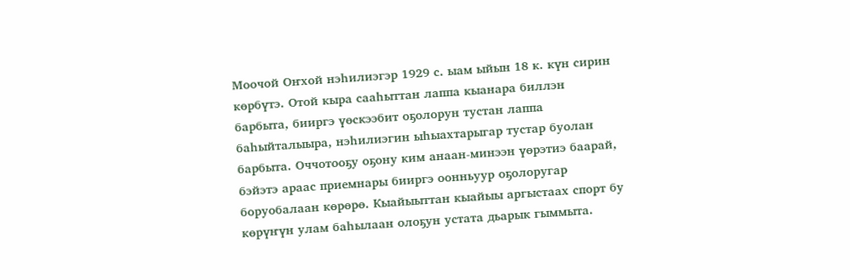Моочой Оҥхой нэһилиэгэр 1929 с. ыам ыйын 18 к. күн сирин көрбүтэ. Отой кыра сааһыттан лаппа кыанара биллэн барбыта, бииргэ үөскээбит оҕолорун тустан лаппа баһыйталыыра, нэһилиэгин ыһыахтарыгар тустар буолан барбыта. Оччотооҕу оҕону ким анаан-минээн үөрэтиэ баарай, бэйэтэ араас приемнары бииргэ оонньуур оҕолоругар боруобалаан көрөрө. Кыайыыттан кыайыы аргыстаах спорт бу көрүҥүн улам баһылаан олоҕун устата дьарык гыммыта.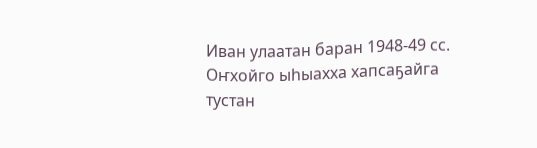Иван улаатан баран 1948-49 сс. Оҥхойго ыһыахха хапсаҕайга тустан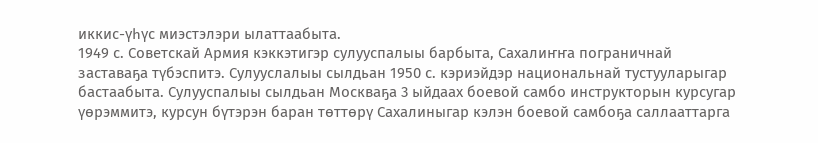иккис-үһүс миэстэлэри ылаттаабыта.
1949 с. Советскай Армия кэккэтигэр сулууспалыы барбыта, Сахалиҥҥа пограничнай заставаҕа түбэспитэ. Сулууслалыы сылдьан 1950 с. кэриэйдэр национальнай тустууларыгар бастаабыта. Сулууспалыы сылдьан Москваҕа 3 ыйдаах боевой самбо инструкторын курсугар үөрэммитэ, курсун бүтэрэн баран төттөрү Сахалиныгар кэлэн боевой самбоҕа саллааттарга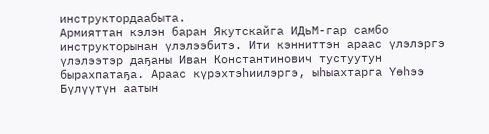инструктордаабыта.
Армияттан кэлэн баран Якутскайга ИДьМ-гар самбо инструкторынан үлэлээбитэ. Ити кэнниттэн араас үлэлэргэ үлэлээтэр даҕаны Иван Константинович тустуутун бырахпатаҕа. Араас күрэхтэһиилэргэ, ыһыахтарга Үөһээ Бүлүүтүн аатын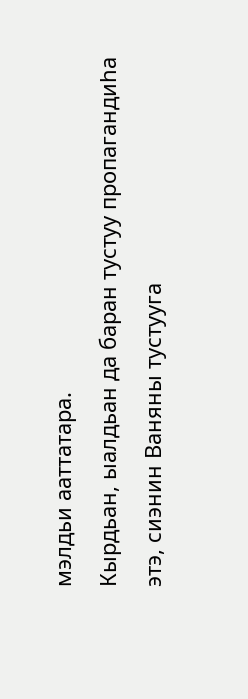мэлдьи ааттатара.
Кырдьан, ыалдьан да баран тустуу пропагандиһа этэ, сиэнин Ваняны тустууга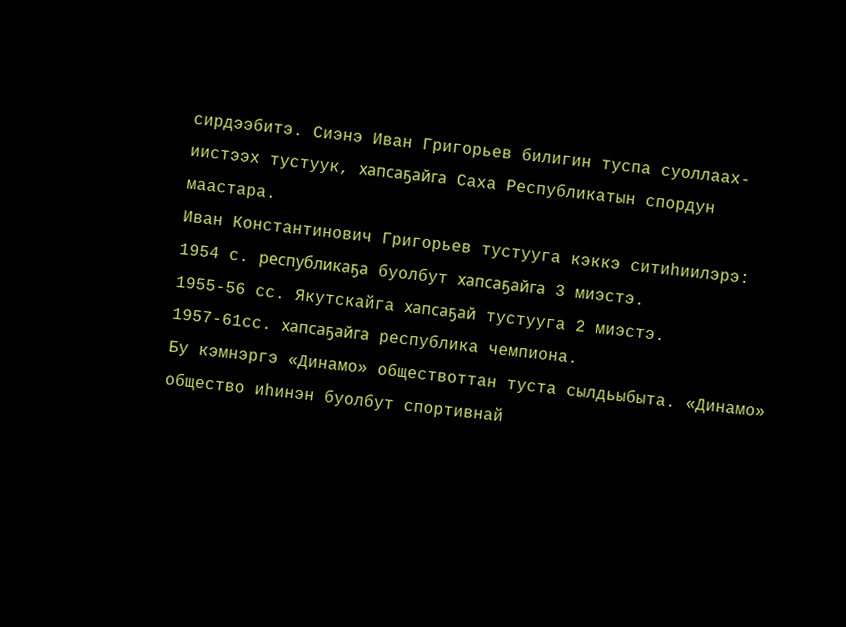сирдээбитэ. Сиэнэ Иван Григорьев билигин туспа суоллаах-иистээх тустуук, хапсаҕайга Саха Республикатын спордун маастара.
Иван Константинович Григорьев тустууга кэккэ ситиһиилэрэ:
1954 с. республикаҕа буолбут хапсаҕайга 3 миэстэ.
1955-56 сс. Якутскайга хапсаҕай тустууга 2 миэстэ.
1957-61сс. хапсаҕайга республика чемпиона.
Бу кэмнэргэ «Динамо» обществоттан туста сылдьыбыта. «Динамо» общество иһинэн буолбут спортивнай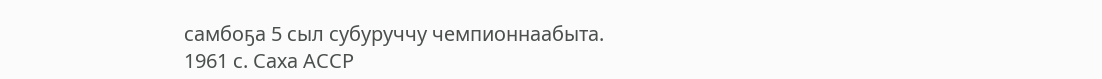самбоҕа 5 сыл субуруччу чемпионнаабыта.
1961 с. Саха АССР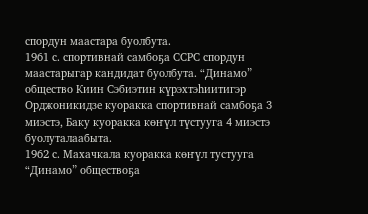спордун маастара буолбута.
1961 с. спортивнай самбоҕа ССРС спордун маастарыгар кандидат буолбута. “Динамо” общество Киин Сэбиэтин күрэхтэһиитигэр Орджоникидзе куоракка спортивнай самбоҕа 3 миэстэ, Баку куоракка көҥүл түстууга 4 миэстэ буолуталаабыта.
1962 с. Махачкала куоракка көҥүл тустууга “Динамо” обществоҕа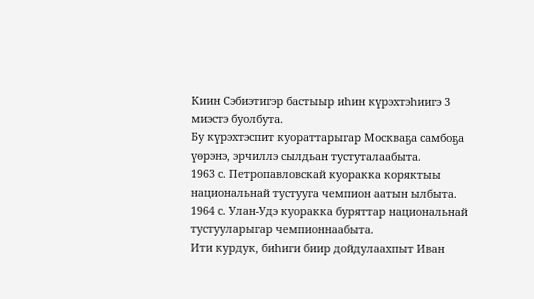Киин Сэбиэтигэр бастыыр иһин күрэхтэһиигэ 3 миэстэ буолбута.
Бу күрэхтэспит куораттарыгар Москваҕа самбоҕа үөрэнэ, эрчиллэ сылдьан тустуталаабыта.
1963 с. Петропавловскай куоракка коряктыы национальнай тустууга чемпион аатын ылбыта.
1964 с. Улан-Удэ куоракка буряттар национальнай тустууларыгар чемпионнаабыта.
Ити курдук, биһиги биир дойдулаахпыт Иван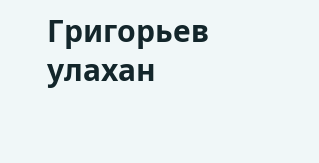Григорьев улахан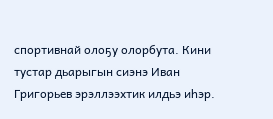спортивнай олоҕу олорбута. Кини тустар дьарыгын сиэнэ Иван Григорьев эрэллээхтик илдьэ иһэр.